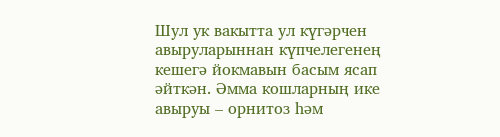Шул ук вакытта ул күгәрчен авыруларыннан күпчелегенең кешегә йокмавын басым ясап әйткән. Әмма кошларның ике авыруы – орнитоз һәм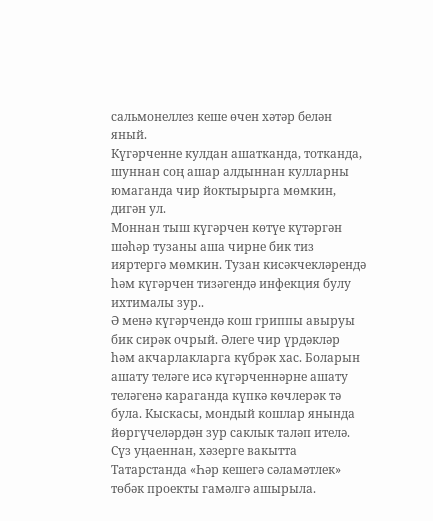сальмонеллез кеше өчен хәтәр белән яный.
Күгәрченне кулдан ашатканда, тотканда, шуннан соң ашар алдыннан кулларны юмаганда чир йоктырырга мөмкин, дигән ул.
Моннан тыш күгәрчен көтүе күтәргән шәһәр тузаны аша чирне бик тиз ияртергә мөмкин. Тузан кисәкчекләрендә һәм күгәрчен тизәгендә инфекция булу ихтималы зур..
Ә менә күгәрчендә кош гриппы авыруы бик сирәк очрый. Әлеге чир үрдәкләр һәм акчарлакларга күбрәк хас. Боларын ашату теләге исә күгәрченнәрне ашату теләгенә караганда күпкә көчлерәк тә була. Кыскасы, мондый кошлар янында йөргүчеләрдән зур саклык таләп ителә.
Сүз уңаеннан, хәзерге вакытта Татарстанда «Һәр кешегә сәламәтлек» төбәк проекты гамәлгә ашырыла.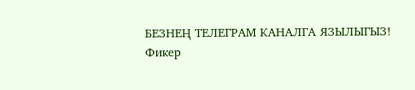БЕЗНЕҢ ТЕЛЕГРАМ КАНАЛГА ЯЗЫЛЫГЫЗ!
Фикер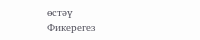өстәү
Фикерегез